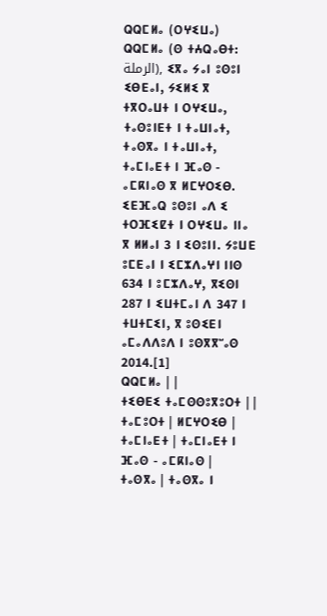ⵕⵕⵎⵍⴰ (ⵔⵖⵉⵡⴰ)
ⵕⵕⵎⵍⴰ (ⵙ ⵜⵄⵕⴰⴱⵜ: الرملة), ⵉⴳⴰ ⵢⴰⵏ ⵓⵙⵓⵏ ⵉⴱⴹⴰⵏ, ⵢⵉⵍⵉ ⴳ ⵜⴳⵔⴰⵡⵜ ⵏ ⵔⵖⵉⵡⴰ, ⵜⴰⵙⵓⵏⴹⵜ ⵏ ⵜⴰⵡⵏⴰⵜ, ⵜⴰⵙⴳⴰ ⵏ ⵜⴰⵡⵏⴰⵜ, ⵜⴰⵎⵏⴰⴹⵜ ⵏ ⴼⴰⵙ - ⴰⵎⴽⵏⴰⵙ ⴳ ⵍⵎⵖⵔⵉⴱ. ⵉⴹⴼⴰⵕ ⵓⵙⵓⵏ ⴰⴷ ⵉ ⵜⵔⴼⵉⵇⵜ ⵏ ⵔⵖⵉⵡⴰ ⵏⵏⴰ ⴳ ⵍⵍⴰⵏ 3 ⵏ ⵉⵙⵓⵏⵏ. ⵢⵓⵡⴹ ⵓⵎⴹⴰⵏ ⵏ ⵉⵎⵣⴷⴰⵖⵏ ⵏⵏⵙ 634 ⵏ ⵓⵎⵣⴷⴰⵖ, ⴳⵉⵙⵏ 287 ⵏ ⵉⵡⵜⵎⴰⵏ ⴷ 347 ⵏ ⵜⵡⵜⵎⵉⵏ, ⴳ ⵓⵙⵉⴹⵏ ⴰⵎⴰⴷⴷⵓⴷ ⵏ ⵓⵙⴳⴳⵯⴰⵙ 2014.[1]
ⵕⵕⵎⵍⴰ | |
ⵜⵉⴱⴹⵉ ⵜⴰⵎⵙⵙⵓⴳⵓⵔⵜ | |
ⵜⴰⵎⵓⵔⵜ | ⵍⵎⵖⵔⵉⴱ |
ⵜⴰⵎⵏⴰⴹⵜ | ⵜⴰⵎⵏⴰⴹⵜ ⵏ ⴼⴰⵙ - ⴰⵎⴽⵏⴰⵙ |
ⵜⴰⵙⴳⴰ | ⵜⴰⵙⴳⴰ ⵏ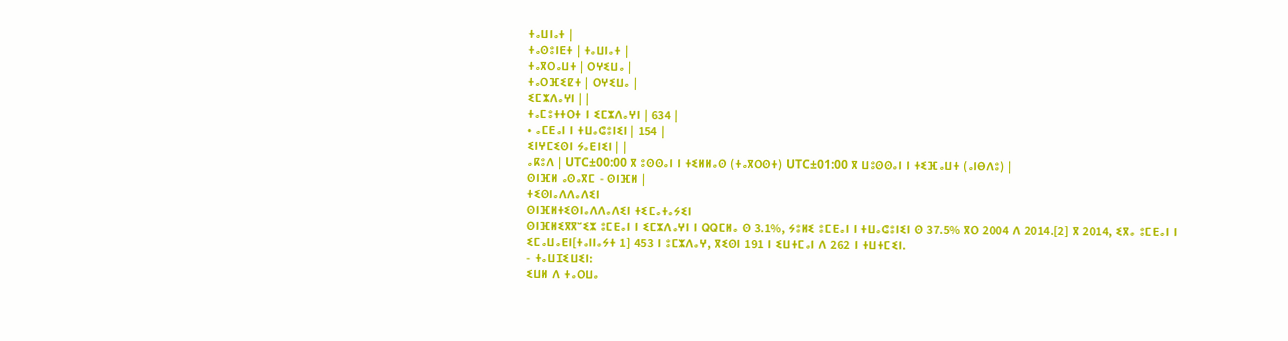ⵜⴰⵡⵏⴰⵜ |
ⵜⴰⵙⵓⵏⴹⵜ | ⵜⴰⵡⵏⴰⵜ |
ⵜⴰⴳⵔⴰⵡⵜ | ⵔⵖⵉⵡⴰ |
ⵜⴰⵔⴼⵉⵇⵜ | ⵔⵖⵉⵡⴰ |
ⵉⵎⵣⴷⴰⵖⵏ | |
ⵜⴰⵎⵓⵜⵜⵔⵜ ⵏ ⵉⵎⵣⴷⴰⵖⵏ | 634 |
• ⴰⵎⴹⴰⵏ ⵏ ⵜⵡⴰⵛⵓⵏⵉⵏ | 154 |
ⵉⵏⵖⵎⵉⵙⵏ ⵢⴰⴹⵏⵉⵏ | |
ⴰⴽⵓⴷ | UTC±00:00 ⴳ ⵓⵙⵙⴰⵏ ⵏ ⵜⵉⵍⵍⴰⵙ (ⵜⴰⴳⵔⵙⵜ) UTC±01:00 ⴳ ⵡⵓⵙⵙⴰⵏ ⵏ ⵜⵉⴼⴰⵡⵜ (ⴰⵏⴱⴷⵓ) |
ⵙⵏⴼⵍ ⴰⵙⴰⴳⵎ - ⵙⵏⴼⵍ |
ⵜⵉⵙⵏⴰⴷⴷⴰⴷⵉⵏ
ⵙⵏⴼⵍⵜⵉⵙⵏⴰⴷⴷⴰⴷⵉⵏ ⵜⵉⵎⴰⵜⴰⵢⵉⵏ
ⵙⵏⴼⵍⵉⴳⴳⵯⵉⵣ ⵓⵎⴹⴰⵏ ⵏ ⵉⵎⵣⴷⴰⵖⵏ ⵏ ⵕⵕⵎⵍⴰ ⵙ 3.1%, ⵢⵓⵍⵉ ⵓⵎⴹⴰⵏ ⵏ ⵜⵡⴰⵛⵓⵏⵉⵏ ⵙ 37.5% ⴳⵔ 2004 ⴷ 2014.[2] ⴳ 2014, ⵉⴳⴰ ⵓⵎⴹⴰⵏ ⵏ ⵉⵎⴰⵡⴰⴹⵏ[ⵜⴰⵏⵏⴰⵢⵜ 1] 453 ⵏ ⵓⵎⵣⴷⴰⵖ, ⴳⵉⵙⵏ 191 ⵏ ⵉⵡⵜⵎⴰⵏ ⴷ 262 ⵏ ⵜⵡⵜⵎⵉⵏ.
- ⵜⴰⵡⵊⵉⵡⵉⵏ:
ⵉⵡⵍ ⴷ ⵜⴰⵔⵡⴰ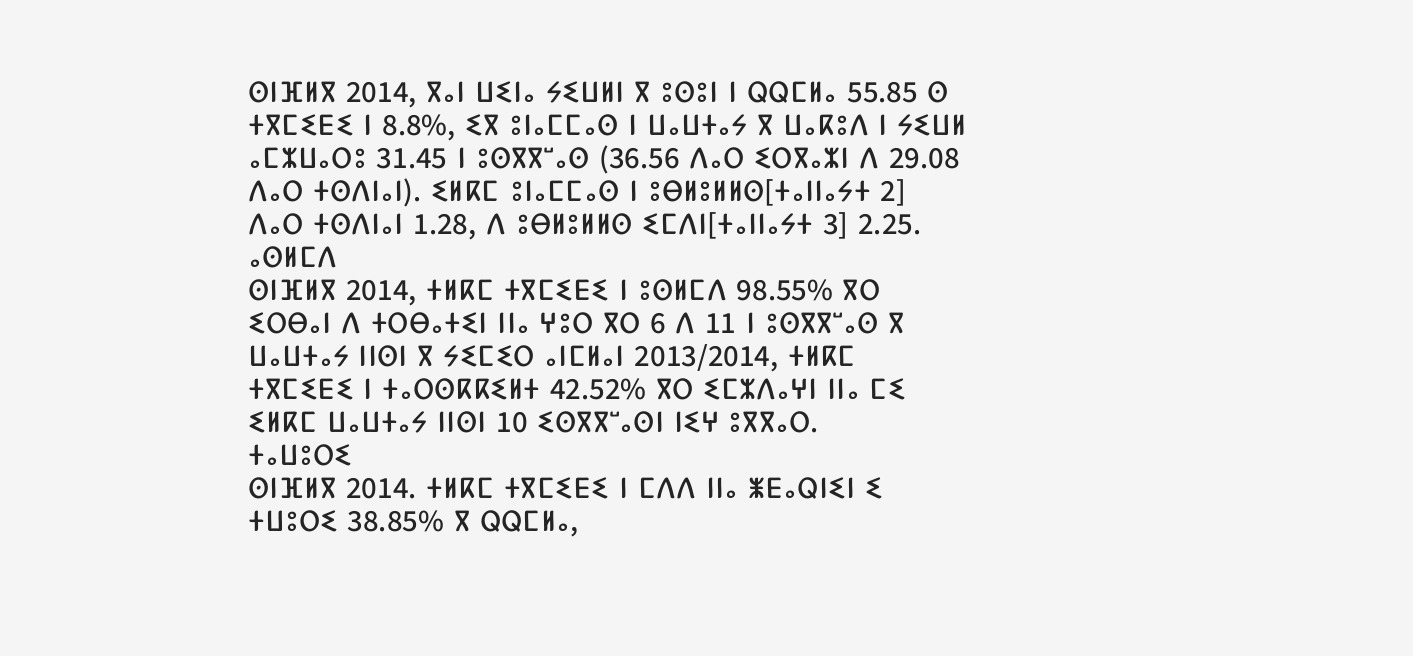ⵙⵏⴼⵍⴳ 2014, ⴳⴰⵏ ⵡⵉⵏⴰ ⵢⵉⵡⵍⵏ ⴳ ⵓⵙⵓⵏ ⵏ ⵕⵕⵎⵍⴰ 55.85 ⵙ ⵜⴳⵎⵉⴹⵉ ⵏ 8.8%, ⵉⴳ ⵓⵏⴰⵎⵎⴰⵙ ⵏ ⵡⴰⵡⵜⴰⵢ ⴳ ⵡⴰⴽⵓⴷ ⵏ ⵢⵉⵡⵍ ⴰⵎⵣⵡⴰⵔⵓ 31.45 ⵏ ⵓⵙⴳⴳⵯⴰⵙ (36.56 ⴷⴰⵔ ⵉⵔⴳⴰⵣⵏ ⴷ 29.08 ⴷⴰⵔ ⵜⵙⴷⵏⴰⵏ). ⵉⵍⴽⵎ ⵓⵏⴰⵎⵎⴰⵙ ⵏ ⵓⴱⵍⵓⵍⵍⵙ[ⵜⴰⵏⵏⴰⵢⵜ 2] ⴷⴰⵔ ⵜⵙⴷⵏⴰⵏ 1.28, ⴷ ⵓⴱⵍⵓⵍⵍⵙ ⵉⵎⴷⵏ[ⵜⴰⵏⵏⴰⵢⵜ 3] 2.25.
ⴰⵙⵍⵎⴷ
ⵙⵏⴼⵍⴳ 2014, ⵜⵍⴽⵎ ⵜⴳⵎⵉⴹⵉ ⵏ ⵓⵙⵍⵎⴷ 98.55% ⴳⵔ ⵉⵔⴱⴰⵏ ⴷ ⵜⵔⴱⴰⵜⵉⵏ ⵏⵏⴰ ⵖⵓⵔ ⴳⵔ 6 ⴷ 11 ⵏ ⵓⵙⴳⴳⵯⴰⵙ ⴳ ⵡⴰⵡⵜⴰⵢ ⵏⵏⵙⵏ ⴳ ⵢⵉⵎⵉⵔ ⴰⵏⵎⵍⴰⵏ 2013/2014, ⵜⵍⴽⵎ ⵜⴳⵎⵉⴹⵉ ⵏ ⵜⴰⵔⵙⴽⴽⵉⵍⵜ 42.52% ⴳⵔ ⵉⵎⵣⴷⴰⵖⵏ ⵏⵏⴰ ⵎⵉ ⵉⵍⴽⵎ ⵡⴰⵡⵜⴰⵢ ⵏⵏⵙⵏ 10 ⵉⵙⴳⴳⵯⴰⵙⵏ ⵏⵉⵖ ⵓⴳⴳⴰⵔ.
ⵜⴰⵡⵓⵔⵉ
ⵙⵏⴼⵍⴳ 2014. ⵜⵍⴽⵎ ⵜⴳⵎⵉⴹⵉ ⵏ ⵎⴷⴷ ⵏⵏⴰ ⵥⴹⴰⵕⵏⵉⵏ ⵉ ⵜⵡⵓⵔⵉ 38.85% ⴳ ⵕⵕⵎⵍⴰ,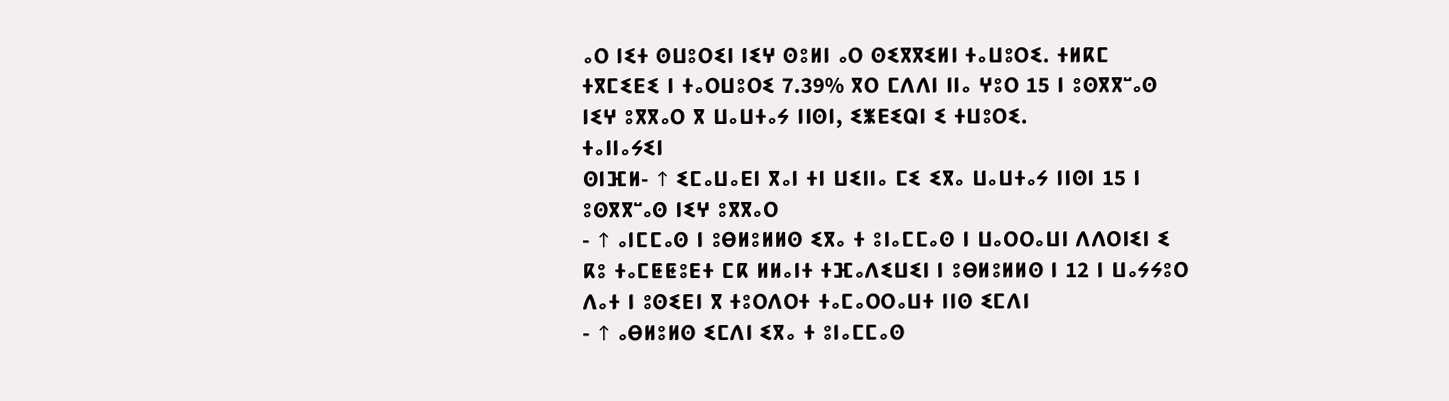ⴰⵔ ⵏⵉⵜ ⵙⵡⵓⵔⵉⵏ ⵏⵉⵖ ⵙⵓⵍⵏ ⴰⵔ ⵙⵉⴳⴳⵉⵍⵏ ⵜⴰⵡⵓⵔⵉ. ⵜⵍⴽⵎ ⵜⴳⵎⵉⴹⵉ ⵏ ⵜⴰⵔⵡⵓⵔⵉ 7.39% ⴳⵔ ⵎⴷⴷⵏ ⵏⵏⴰ ⵖⵓⵔ 15 ⵏ ⵓⵙⴳⴳⵯⴰⵙ ⵏⵉⵖ ⵓⴳⴳⴰⵔ ⴳ ⵡⴰⵡⵜⴰⵢ ⵏⵏⵙⵏ, ⵉⵥⴹⵉⵕⵏ ⵉ ⵜⵡⵓⵔⵉ.
ⵜⴰⵏⵏⴰⵢⵉⵏ
ⵙⵏⴼⵍ- ↑ ⵉⵎⴰⵡⴰⴹⵏ ⴳⴰⵏ ⵜⵏ ⵡⵉⵏⵏⴰ ⵎⵉ ⵉⴳⴰ ⵡⴰⵡⵜⴰⵢ ⵏⵏⵙⵏ 15 ⵏ ⵓⵙⴳⴳⵯⴰⵙ ⵏⵉⵖ ⵓⴳⴳⴰⵔ
- ↑ ⴰⵏⵎⵎⴰⵙ ⵏ ⵓⴱⵍⵓⵍⵍⵙ ⵉⴳⴰ ⵜ ⵓⵏⴰⵎⵎⴰⵙ ⵏ ⵡⴰⵔⵔⴰⵡⵏ ⴷⴷⵔⵏⵉⵏ ⵉ ⴽⵓ ⵜⴰⵎⵟⵟⵓⴹⵜ ⵎⴽ ⵍⵍⴰⵏⵜ ⵜⴼⴰⴷⵉⵡⵉⵏ ⵏ ⵓⴱⵍⵓⵍⵍⵙ ⵏ 12 ⵏ ⵡⴰⵢⵢⵓⵔ ⴷⴰⵜ ⵏ ⵓⵙⵉⴹⵏ ⴳ ⵜⵓⵔⴷⵔⵜ ⵜⴰⵎⴰⵔⵔⴰⵡⵜ ⵏⵏⵙ ⵉⵎⴷⵏ
- ↑ ⴰⴱⵍⵓⵍⵙ ⵉⵎⴷⵏ ⵉⴳⴰ ⵜ ⵓⵏⴰⵎⵎⴰⵙ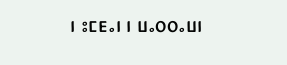ⵏ ⵓⵎⴹⴰⵏ ⵏ ⵡⴰⵔⵔⴰⵡⵏ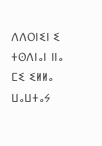ⴷⴷⵔⵏⵉⵏ ⵉ ⵜⵙⴷⵏⴰⵏ ⵏⵏⴰ ⵎⵉ ⵉⵍⵍⴰ ⵡⴰⵡⵜⴰⵢ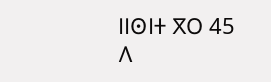ⵏⵏⵙⵏⵜ ⴳⵔ 45 ⴷ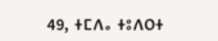49, ⵜⵎⴷⴰ ⵜⵓⴷⵔⵜ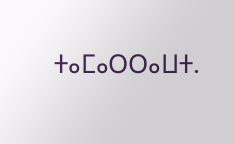ⵜⴰⵎⴰⵔⵔⴰⵡⵜ.